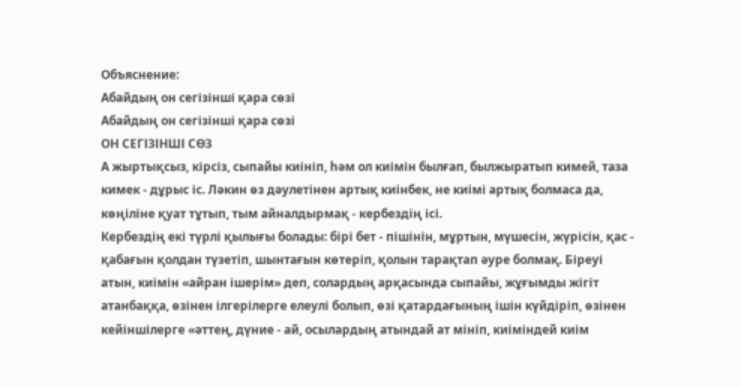Объяснение:
Абайдың он сегізінші қара сөзі
Абайдың он сегізінші қара сөзі
ОН СЕГІЗІНШІ СӨЗ
А жыртықсыз, кірсіз, сыпайы киініп, һәм ол киімін былғап, былжыратып кимей, таза кимек - дұрыс іс. Ләкин өз дәулетінен артық киінбек, не киімі артық болмаса да, көңіліне қуат тұтып, тым айналдырмақ - кербездің ісі.
Кербездің екі түрлі қылығы болады: бірі бет - пішінін, мұртын, мүшесін, жүрісін, қас - қабағын қолдан түзетіп, шынтағын көтеріп, қолын тарақтап әуре болмақ. Біреуі атын, киімін «айран ішерім» деп, солардың арқасында сыпайы, жұғымды жігіт атанбаққа, өзінен ілгерілерге елеулі болып, өзі қатардағының ішін күйдіріп, өзінен кейіншілерге «әттең, дүние - ай, осылардың атындай ат мініп, киіміндей киім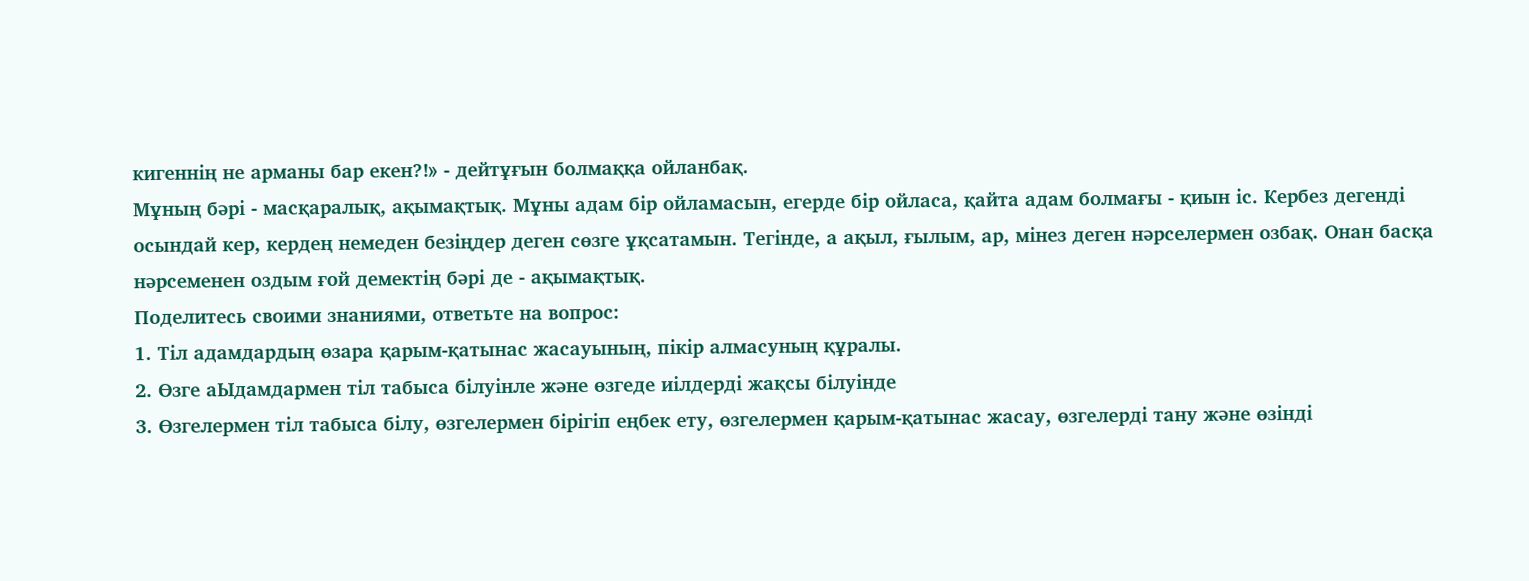кигеннің не арманы бар екен?!» - дейтұғын болмаққа ойланбақ.
Мұның бәрі - масқаралық, ақымақтық. Мұны адам бір ойламасын, егерде бір ойласа, қайта адам болмағы - қиын іс. Кербез дегенді осындай кер, кердең немеден безіңдер деген сөзге ұқсатамын. Тегінде, а ақыл, ғылым, ар, мінез деген нәрселермен озбақ. Онан басқа нәрсеменен оздым ғой демектің бәрі де - ақымақтық.
Поделитесь своими знаниями, ответьте на вопрос:
1. Тіл адамдардың өзара қарым-қатынас жасауының, пікір алмасуның құралы.
2. Өзге аЫдамдармен тіл табыса білуінле жəне өзгеде иілдерді жақсы білуінде
3. Өзгелермен тіл табыса білу, өзгелермен бірігіп еңбек ету, өзгелермен қарым-қатынас жасау, өзгелерді тану жəне өзінді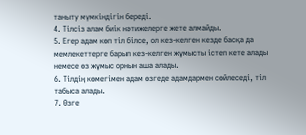таныту мүмкіндігін береді.
4. Тілсіз алам биік нəтижелерге жете алмайды.
5. Егер адам көп тіл білсе, ол кез-келген кезде басқа да мемлекеттерге барып кез-келген жұмысты істеп кете алады немесе өз жұмыс орнын аша алады.
6. Тілдің көмегімен адам өзгеде адамдармен сөйлеседі, тіл табыса алады.
7. Өзге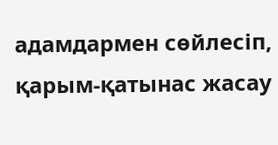адамдармен сөйлесіп, қарым-қатынас жасау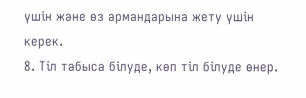үшін жəне өз армандарына жету үшін керек.
8. Тіл табыса білуде, көп тіл білуде өнер.